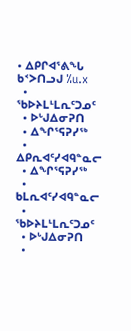• ᐃᑭᒋᐊᕐᕕᖓ ᑲᑉᐳᑎᓗᒍ %u.x
  • ᖃᐅᔨᒪᒻᒪᕆᑦᑐᓄᑦ
  • ᐅᒡᒍᐃᓂᕈᑎ
  • ᐃᖏᕐᕋᕈᓯᖅ
  • ᐃᑭᕆᐊᑦᓯᐊᑫᓐᓇᓕ
  • ᐃᖏᕐᕋᕈᓯᖅ
  • ᑲᒪᕆᐊᑦᓯᐊᑫᓐᓇᓕ
  • ᖃᐅᔨᒪᒻᒪᕆᑦᑐᓄᑦ
  • ᐅᒡᒍᐃᓂᕈᑎ
  •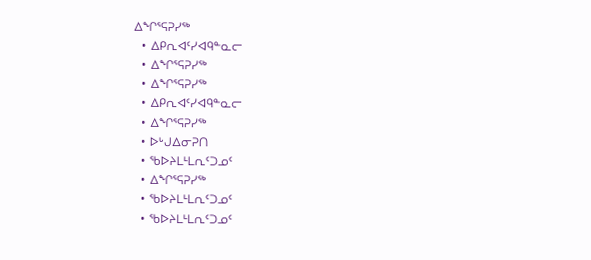ᐃᖏᕐᕋᕈᓯᖅ
  • ᐃᑭᕆᐊᑦᓯᐊᑫᓐᓇᓕ
  • ᐃᖏᕐᕋᕈᓯᖅ
  • ᐃᖏᕐᕋᕈᓯᖅ
  • ᐃᑭᕆᐊᑦᓯᐊᑫᓐᓇᓕ
  • ᐃᖏᕐᕋᕈᓯᖅ
  • ᐅᒡᒍᐃᓂᕈᑎ
  • ᖃᐅᔨᒪᒻᒪᕆᑦᑐᓄᑦ
  • ᐃᖏᕐᕋᕈᓯᖅ
  • ᖃᐅᔨᒪᒻᒪᕆᑦᑐᓄᑦ
  • ᖃᐅᔨᒪᒻᒪᕆᑦᑐᓄᑦ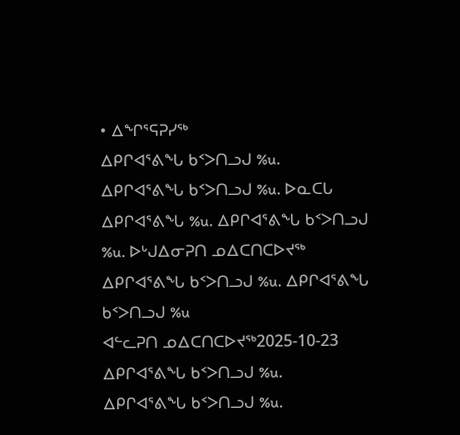• ᐃᖏᕐᕋᕈᓯᖅ
ᐃᑭᒋᐊᕐᕕᖓ ᑲᑉᐳᑎᓗᒍ %u.
ᐃᑭᒋᐊᕐᕕᖓ ᑲᑉᐳᑎᓗᒍ %u. ᐅᓇᑕᒐ ᐃᑭᒋᐊᕐᕕᖓ %u. ᐃᑭᒋᐊᕐᕕᖓ ᑲᑉᐳᑎᓗᒍ %u. ᐅᒡᒍᐃᓂᕈᑎ ᓄᐃᑕᑎᑕᐅᔪᖅ ᐃᑭᒋᐊᕐᕕᖓ ᑲᑉᐳᑎᓗᒍ %u. ᐃᑭᒋᐊᕐᕕᖓ ᑲᑉᐳᑎᓗᒍ %u
ᐊᓪᓚᕈᑎ ᓄᐃᑕᑎᑕᐅᔪᖅ2025-10-23
ᐃᑭᒋᐊᕐᕕᖓ ᑲᑉᐳᑎᓗᒍ %u.
ᐃᑭᒋᐊᕐᕕᖓ ᑲᑉᐳᑎᓗᒍ %u.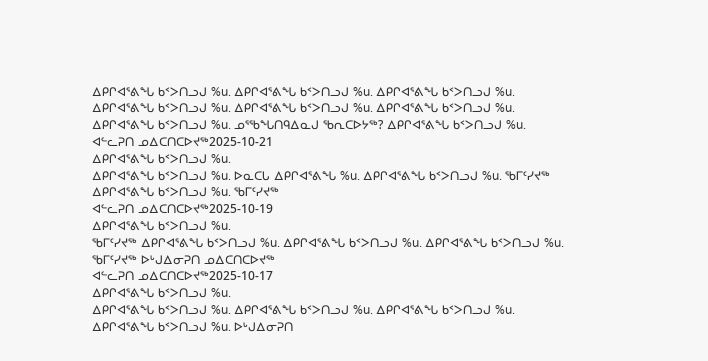ᐃᑭᒋᐊᕐᕕᖓ ᑲᑉᐳᑎᓗᒍ %u. ᐃᑭᒋᐊᕐᕕᖓ ᑲᑉᐳᑎᓗᒍ %u. ᐃᑭᒋᐊᕐᕕᖓ ᑲᑉᐳᑎᓗᒍ %u. ᐃᑭᒋᐊᕐᕕᖓ ᑲᑉᐳᑎᓗᒍ %u. ᐃᑭᒋᐊᕐᕕᖓ ᑲᑉᐳᑎᓗᒍ %u. ᐃᑭᒋᐊᕐᕕᖓ ᑲᑉᐳᑎᓗᒍ %u. ᐃᑭᒋᐊᕐᕕᖓ ᑲᑉᐳᑎᓗᒍ %u. ᓄᕐᖃᖓᑎᑫᐃᓇᒍ ᖃᕆᑕᐅᔭᖅ? ᐃᑭᒋᐊᕐᕕᖓ ᑲᑉᐳᑎᓗᒍ %u.
ᐊᓪᓚᕈᑎ ᓄᐃᑕᑎᑕᐅᔪᖅ2025-10-21
ᐃᑭᒋᐊᕐᕕᖓ ᑲᑉᐳᑎᓗᒍ %u.
ᐃᑭᒋᐊᕐᕕᖓ ᑲᑉᐳᑎᓗᒍ %u. ᐅᓇᑕᒐ ᐃᑭᒋᐊᕐᕕᖓ %u. ᐃᑭᒋᐊᕐᕕᖓ ᑲᑉᐳᑎᓗᒍ %u. ᖃᒥᑦᓯᔪᖅ ᐃᑭᒋᐊᕐᕕᖓ ᑲᑉᐳᑎᓗᒍ %u. ᖃᒥᑦᓯᔪᖅ
ᐊᓪᓚᕈᑎ ᓄᐃᑕᑎᑕᐅᔪᖅ2025-10-19
ᐃᑭᒋᐊᕐᕕᖓ ᑲᑉᐳᑎᓗᒍ %u.
ᖃᒥᑦᓯᔪᖅ ᐃᑭᒋᐊᕐᕕᖓ ᑲᑉᐳᑎᓗᒍ %u. ᐃᑭᒋᐊᕐᕕᖓ ᑲᑉᐳᑎᓗᒍ %u. ᐃᑭᒋᐊᕐᕕᖓ ᑲᑉᐳᑎᓗᒍ %u. ᖃᒥᑦᓯᔪᖅ ᐅᒡᒍᐃᓂᕈᑎ ᓄᐃᑕᑎᑕᐅᔪᖅ
ᐊᓪᓚᕈᑎ ᓄᐃᑕᑎᑕᐅᔪᖅ2025-10-17
ᐃᑭᒋᐊᕐᕕᖓ ᑲᑉᐳᑎᓗᒍ %u.
ᐃᑭᒋᐊᕐᕕᖓ ᑲᑉᐳᑎᓗᒍ %u. ᐃᑭᒋᐊᕐᕕᖓ ᑲᑉᐳᑎᓗᒍ %u. ᐃᑭᒋᐊᕐᕕᖓ ᑲᑉᐳᑎᓗᒍ %u. ᐃᑭᒋᐊᕐᕕᖓ ᑲᑉᐳᑎᓗᒍ %u. ᐅᒡᒍᐃᓂᕈᑎ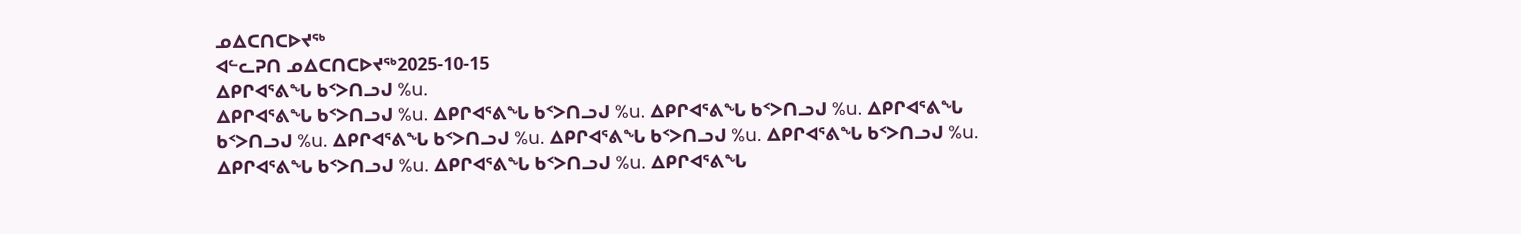ᓄᐃᑕᑎᑕᐅᔪᖅ
ᐊᓪᓚᕈᑎ ᓄᐃᑕᑎᑕᐅᔪᖅ2025-10-15
ᐃᑭᒋᐊᕐᕕᖓ ᑲᑉᐳᑎᓗᒍ %u.
ᐃᑭᒋᐊᕐᕕᖓ ᑲᑉᐳᑎᓗᒍ %u. ᐃᑭᒋᐊᕐᕕᖓ ᑲᑉᐳᑎᓗᒍ %u. ᐃᑭᒋᐊᕐᕕᖓ ᑲᑉᐳᑎᓗᒍ %u. ᐃᑭᒋᐊᕐᕕᖓ ᑲᑉᐳᑎᓗᒍ %u. ᐃᑭᒋᐊᕐᕕᖓ ᑲᑉᐳᑎᓗᒍ %u. ᐃᑭᒋᐊᕐᕕᖓ ᑲᑉᐳᑎᓗᒍ %u. ᐃᑭᒋᐊᕐᕕᖓ ᑲᑉᐳᑎᓗᒍ %u. ᐃᑭᒋᐊᕐᕕᖓ ᑲᑉᐳᑎᓗᒍ %u. ᐃᑭᒋᐊᕐᕕᖓ ᑲᑉᐳᑎᓗᒍ %u. ᐃᑭᒋᐊᕐᕕᖓ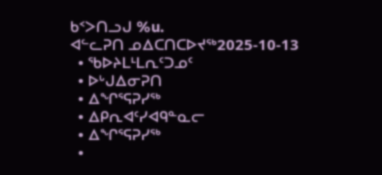ᑲᑉᐳᑎᓗᒍ %u.
ᐊᓪᓚᕈᑎ ᓄᐃᑕᑎᑕᐅᔪᖅ2025-10-13
  • ᖃᐅᔨᒪᒻᒪᕆᑦᑐᓄᑦ
  • ᐅᒡᒍᐃᓂᕈᑎ
  • ᐃᖏᕐᕋᕈᓯᖅ
  • ᐃᑭᕆᐊᑦᓯᐊᑫᓐᓇᓕ
  • ᐃᖏᕐᕋᕈᓯᖅ
  •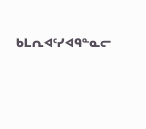ᑲᒪᕆᐊᑦᓯᐊᑫᓐᓇᓕ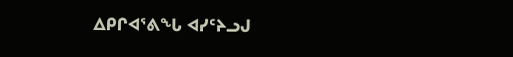ᐃᑭᒋᐊᕐᕕᖓ ᐊᓯᑦᔨᓗᒍ